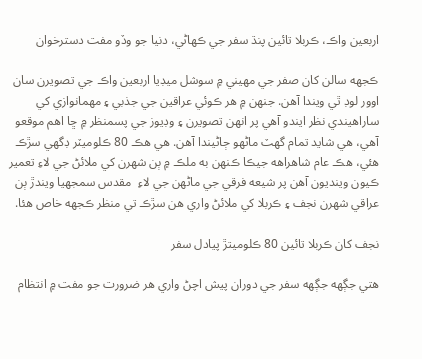اربعين واڪ، ڪربلا تائين پنڌ سفر جي ڪهاڻي، دنيا جو وڏو مفت دسترخوان

ڪجهه سالن کان صفر جي مهيني ۾ سوشل ميڊيا اربعين واڪ جي تصويرن سان اوور لوڊ ٿي ويندا آهن. جنهن ۾ هر ڪوئي عراقين جي جذبي ۽ مهمانوازي کي ساراهيندي نظر ايندو آهي پر انهن تصويرن ۽ وڊيوز جي پسمنظر ۾ ڇا اهم موقعو آهي، هي شايد تمام گهٽ ماڻهو ڄاڻيندا آهن. هي هڪ 80 ڪلوميٽر ڊگهي سڙڪ هئي، هڪ عام شاهراهه جيڪا ڪنهن به ملڪ ۾ ٻن شهرن کي ملائڻ جي لاءِ تعمير ڪيون وينديون آهن پر شيعه فرقي جي ماڻهن جي لاءِ  مقدس سمجهيا ويندڙ ٻن عراقي شهرن نجف ۽ ڪربلا کي ملائڻ واري هن سڙڪ تي منظر ڪجهه خاص هئا.

نجف کان ڪربلا تائين 80 ڪلوميتڙ پيادل سفر

هتي جڳهه جڳهه سفر جي دوران پيش اچڻ واري هر ضرورت جو مفت ۾ انتظام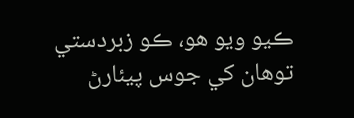ڪيو ويو هو، ڪو زبردستي توهان کي جوس پيئارڻ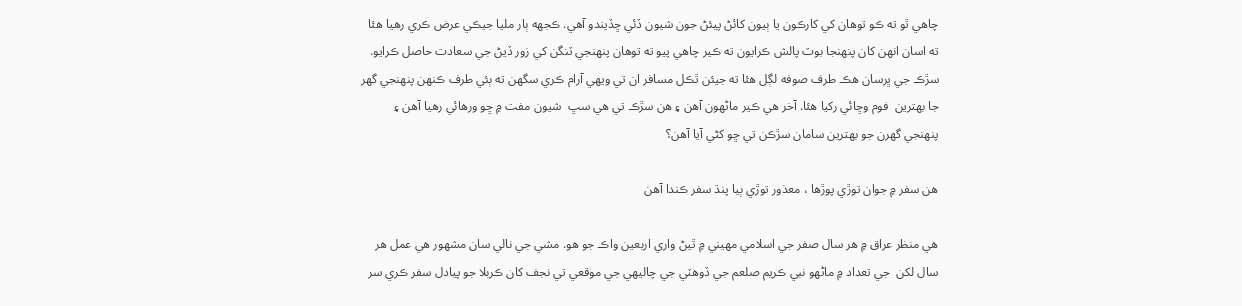چاهي ٿو ته ڪو توهان کي کارڪون يا ٻيون کائڻ پيئڻ جون شيون ڏئي ڇڏيندو آهي. ڪجهه ٻار مليا جيڪي عرض ڪري رهيا هئا ته اسان انهن کان پنهنجا بوٽ پالش ڪرايون ته ڪير چاهي پيو ته توهان پنهنجي ٽنگن کي زور ڏيڻ جي سعادت حاصل ڪرايو. سڙڪ جي ڀرسان هڪ طرف صوفه لڳل هئا ته جيئن ٿڪل مسافر ان تي ويهي آرام ڪري سگهن ته ٻئي طرف ڪنهن پنهنجي گهر جا بهترين  فوم وڇائي رکيا هئا. آخر هي ڪير ماڻهون آهن ۽ هن سڙڪ تي هي سڀ  شيون مفت ۾ ڇو ورهائي رهيا آهن ۽ پنهنجي گهرن جو بهترين سامان سڙڪن تي ڇو کڻي آيا آهن؟

هن سفر ۾ جوان توڙي پوڙها ، معذور توڙي ٻيا پنڌ سفر ڪندا آهن

هي منظر عراق ۾ هر سال صفر جي اسلامي مهيني ۾ ٿيڻ واري اربعين واڪ جو هو. مشي جي نالي سان مشهور هي عمل هر سال لکن  جي تعداد ۾ ماڻهو نبي ڪريم صلعم جي ڏوهٽي جي چاليهي جي موقعي تي نجف کان ڪربلا جو پيادل سفر ڪري سر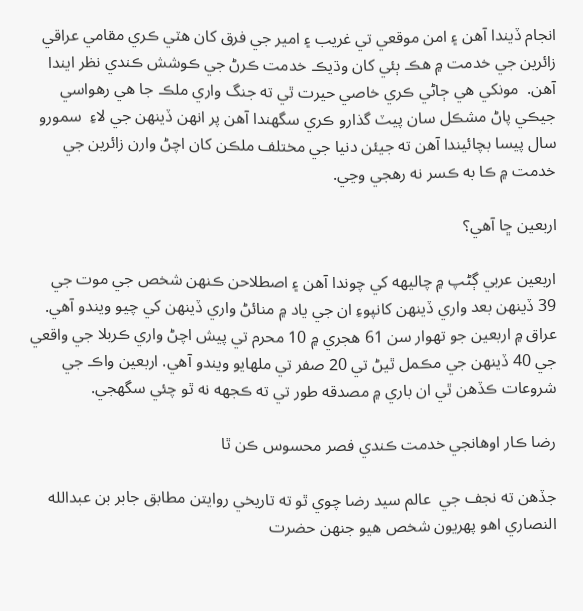انجام ڏيندا آهن ۽ امن موقعي تي غريب ۽ امير جي فرق کان هٽي ڪري مقامي عراقي زائرين جي خدمت ۾ هڪ ٻئي کان وڌيڪ خدمت ڪرڻ جي ڪوشش ڪندي نظر ايندا آهن.  مونکي هي ڄاڻي ڪري خاصي حيرت ٿي ته جنگ واري ملڪ جا هي رهواسي جيڪي پاڻ مشڪل سان پيٽ گذارو ڪري سگهندا آهن پر انهن ڏينهن جي لاءِ  سمورو سال پيسا بچائيندا آهن ته جيئن دنيا جي مختلف ملڪن کان اچڻ وارن زائرين جي خدمت ۾ ڪا به ڪسر نه رهجي وڃي.

اربعين ڇا آهي؟

اربعين عربي ڳڻپ ۾ چاليهه کي چوندا آهن ۽ اصطلاحن ڪنهن شخص جي موت جي  39 ڏينهن بعد واري ڏينهن کانپوءِ ان جي ياد ۾ منائڻ واري ڏينهن کي چيو ويندو آهي. عراق ۾ اربعين جو تهوار سن 61 هجري ۾ 10 محرم تي پيش اچڻ واري ڪربلا جي واقعي جي 40 ڏينهن جي مڪمل ٿيڻ تي 20 صفر تي ملهايو ويندو آهي. اربعين واڪ جي شروعات ڪڏهن ٿي ان باري ۾ مصدقه طور تي ته ڪجهه نه ٿو چئي سگهجي.

رضا ڪار اوهانجي خدمت ڪندي فصر محسوس ڪن ٿا

جڏهن ته نجف جي  عالم سيد رضا چوي ٿو ته تاريخي روايتن مطابق جابر بن عبدالله النصاري اهو پهريون شخص هيو جنهن حضرت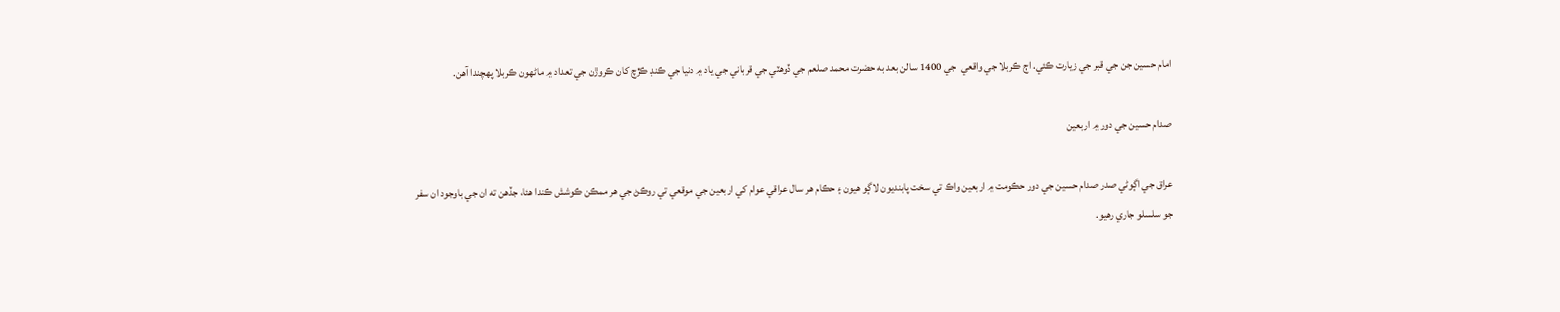امام حسين جن جي قبر جي زيارت ڪئي. اڄ ڪربلا جي واقعي  جي 1400 سالن بعد به حضرت محمد صلعم جي ڏوهٽي جي قرباني جي ياد ۾ دنيا جي ڪنڊ ڪڙچ کان ڪروڙن جي تعداد ۾ ماڻهون ڪربلا پهچندا آهن.

صدام حسين جي دور ۾ اربعين

عراق جي اڳوڻي صدر صدام حسين جي دور حڪومت ۾ اربعين واڪ تي سخت پابنديون لاڳو هيون ۽ حڪام هر سال عراقي عوام کي اربعين جي موقعي تي روڪڻ جي هر ممڪن ڪوشش ڪندا هئا، جڏهن ته ان جي باوجود ان سفر جو سلسلو جاري رهيو.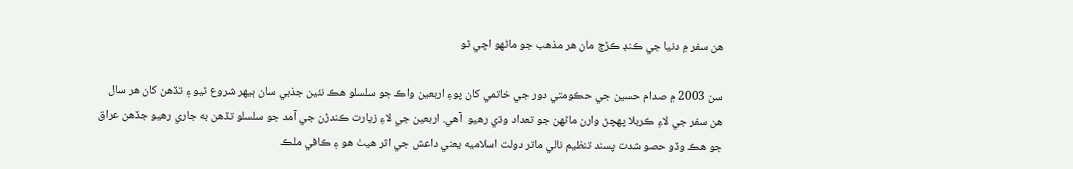هن سفر ۾ دنيا جي ڪنڊ ڪڙڇ مان هر مذهب جو ماڻهو اچي ٿو

سن 2003 ۾ صدام حسين جي حڪومتي دور جي خاتمي کان پوءِ اربعين واڪ جو سلسلو هڪ نئين جذبي سان ٻيهر شروع ٿيو ۽ تڏهن کان هر سال هن سفر جي لاءِ ڪربلا پهچڻ وارن ماڻهن جو تعداد وڌي رهيو  آهي. اربعين جي لاءِ زيارت ڪندڙن جي آمد جو سلسلو تڏهن به جاري رهيو جڏهن عراق جو هڪ وڏو حصو شدت پسند تنظيم نالي ماتر دولت اسلاميه يعني داعش جي اثر هيٺ هو ۽ ڪافي ملڪ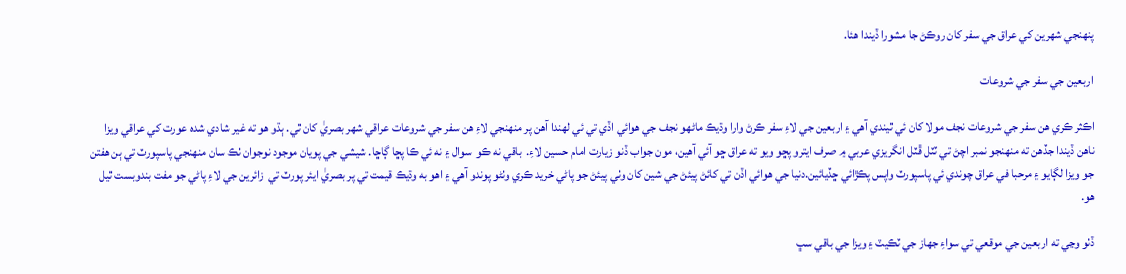پنهنجي شهرين کي عراق جي سفر کان روڪڻ جا مشورا ڏيندا هئا.

اربعين جي سفر جي شروعات

اڪثر ڪري هن سفر جي شروعات نجف مولا کان ئي ٿيندي آهي ۽ اربعين جي لاءِ سفر ڪرڻ وارا وڌيڪ ماڻهو نجف جي هوائي اڏي تي ئي لهندا آهن پر منهنجي لاءِ هن سفر جي شروعات عراقي شهر بصريٰ کان ٿي. ٻڌو هو ته غير شادي شده عورت کي عراقي ويزا ناهن ڏيندا جڏهن ته منهنجو نمبر اچڻ تي ٽٽل ڦٽل انگريزي عربي ۾ صرف ايترو پڇو ويو ته عراق ڇو آئي آهين، مون جواب ڏنو زيارت امام حسين لاءِ.  باقي نه ڪو  سوال ۽ نه ئي ڪا پڇا ڳاڇا. شيشي جي پويان موجود نوجوان ٺڪ سان منهنجي پاسپورٽ تي ٻن هفتن جو ويزا لڳايو ۽ مرحبا في عراق چوندي ئي پاسپورٽ واپس پڪڙائي ڇڏيائين.دنيا جي هوائي اڏن تي کائڻ پيئڻ جي شين کان وٺي پيئڻ جو پاڻي خريد ڪري وٺڻو پوندو آهي ۽ اهو به وڌيڪ قيمت تي پر بصريٰ ايئر پورٽ تي  زائرين جي لاءِ پاڻي جو مفت بندوبست ٿيل هو.

ڏٺو وڃي ته اربعين جي موقعي تي سواءِ جهاز جي ٽڪيٽ ۽ ويزا جي باقي سڀ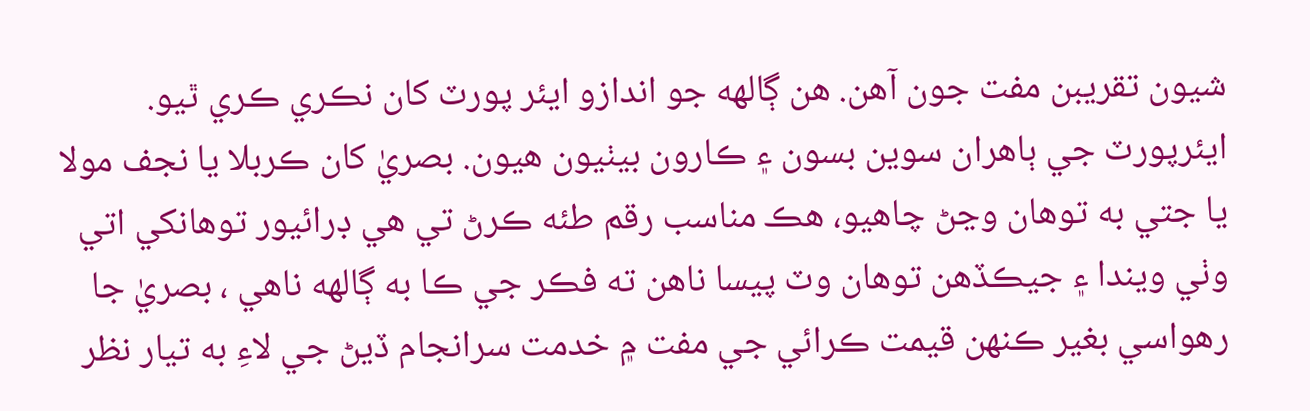شيون تقريبن مفت جون آهن. هن ڳالهه جو اندازو ايئر پورٽ کان نڪري ڪري ٿيو. ايئرپورٽ جي ٻاهران سوين بسون ۽ ڪارون بيٺيون هيون. بصريٰ کان ڪربلا يا نجف مولا يا جتي به توهان وڃڻ چاهيو، هڪ مناسب رقم طئه ڪرڻ تي هي ڊرائيور توهانکي اتي وٺي ويندا ۽ جيڪڏهن توهان وٽ پيسا ناهن ته فڪر جي ڪا به ڳالهه ناهي ، بصريٰ جا رهواسي بغير ڪنهن قيمت ڪرائي جي مفت ۾ خدمت سرانجام ڏيڻ جي لاءِ به تيار نظر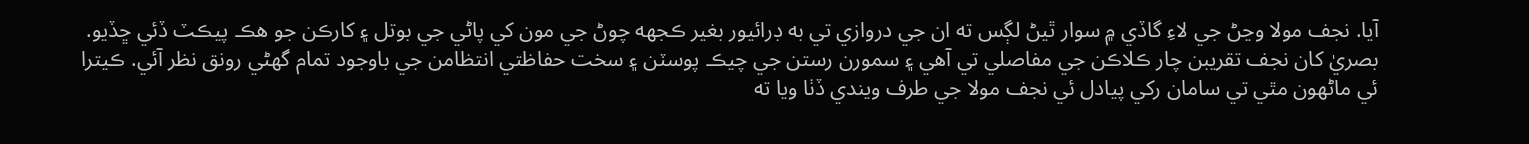آيا. نجف مولا وڃڻ جي لاءِ گاڏي ۾ سوار ٿيڻ لڳس ته ان جي دروازي تي به ڊرائيور بغير ڪجهه چوڻ جي مون کي پاڻي جي بوتل ۽ کارڪن جو هڪ پيڪٽ ڏئي ڇڏيو. بصريٰ کان نجف تقريبن چار ڪلاڪن جي مفاصلي تي آهي ۽ سمورن رستن جي چيڪ پوسٽن ۽ سخت حفاظتي انتظامن جي باوجود تمام گهڻي رونق نظر آئي. ڪيترا ئي ماڻهون مٿي تي سامان رکي پيادل ئي نجف مولا جي طرف ويندي ڏٺا ويا ته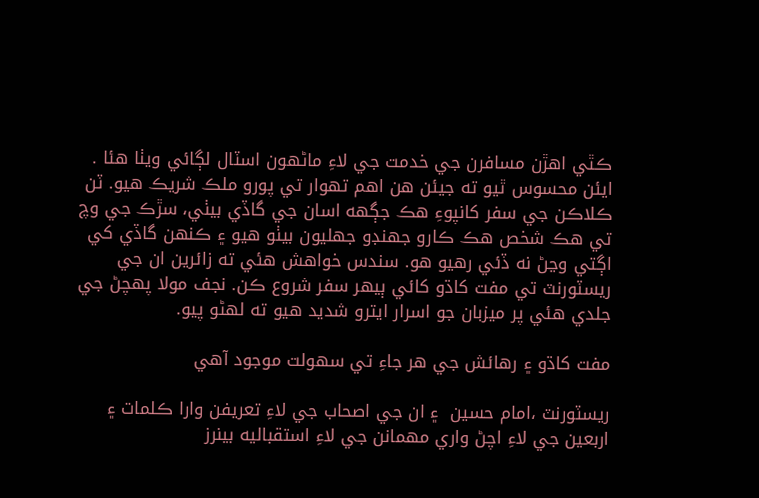ڪٿي اهڙن مسافرن جي خدمت جي لاءِ ماڻهون اسٽال لڳائي ويٺا هئا . ايئن محسوس ٿيو ته جيئن هن اهم تهوار تي پورو ملڪ شريڪ هيو. ٽن ڪلاڪن جي سفر کانپوءِ هڪ جڳهه اسان جي گاڏي بيٺي، سڙڪ جي وچ تي هڪ شخص هڪ ڪارو جهنڊو جهليون بيٺو هيو ۽ ڪنهن گاڏي کي اڳتي وڃڻ نه ڏئي رهيو هو. سندس خواهش هئي ته زائرين ان جي ريسٽورنٽ تي مفت کاڌو کائي ٻيهر سفر شروع ڪن. نجف مولا پهچڻ جي جلدي هئي پر ميزبان جو اسرار ايترو شديد هيو ته لهڻو پيو.

مفت کاڌو ۽ رهائش جي هر جاءِ تي سهولت موجود آهي

ريسٽورنٽ ،امام حسين  ۽ ان جي اصحاب جي لاءِ تعريفن وارا ڪلمات ۽ اربعين جي لاءِ اچڻ واري مهمانن جي لاءِ استقباليه بينرز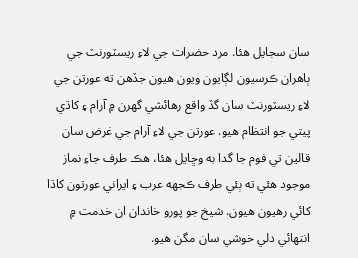سان سجايل هئا. مرد حضرات جي لاءِ ريسٽورنٽ جي ٻاهران ڪرسيون لڳايون ويون هيون جڏهن ته عورتن جي لاءِ ريسٽورنٽ سان گڏ واقع رهائشي گهرن ۾ آرام ۽ کاڌي پيتي جو انتظام هيو. عورتن جي لاءِ آرام جي غرض سان قالين تي فوم جا گدا به وڇايل هئا، هڪ طرف جاءِ نماز موجود هئي ته ٻئي طرف ڪجهه عرب ۽ ايراني عورتون کاڌا کائي رهيون هيون. شيخ جو پورو خاندان ان خدمت ۾ انتهائي دلي خوشي سان مگن هيو.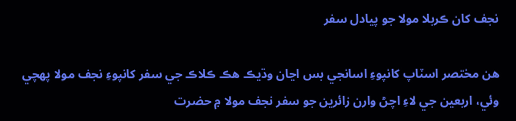نجف کان ڪربلا مولا جو پيادل سفر

هن مختصر اسٽاپ کانپوءِ اسانجي بس اڃان وڌيڪ هڪ ڪلاڪ جي سفر کانپوءِ نجف مولا پهچي وئي، اربعين جي لاءِ اچڻ وارن زائرين جو سفر نجف مولا ۾ حضرت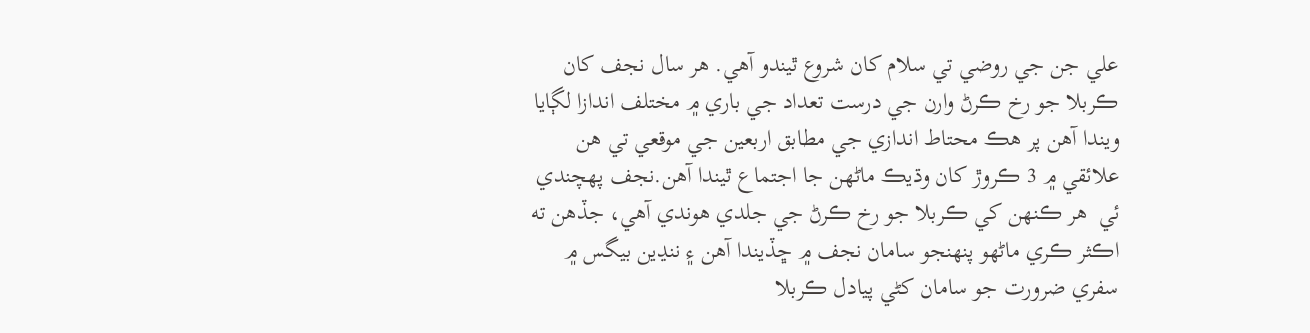علي جن جي روضي تي سلام کان شروع ٿيندو آهي. هر سال نجف کان ڪربلا جو رخ ڪرڻ وارن جي درست تعداد جي باري ۾ مختلف اندازا لڳايا ويندا آهن پر هڪ محتاط اندازي جي مطابق اربعين جي موقعي تي هن علائقي ۾ 3 ڪروڙ کان وڌيڪ ماڻهن جا اجتماع ٿيندا آهن.نجف پهچندي ئي  هر ڪنهن کي ڪربلا جو رخ ڪرڻ جي جلدي هوندي آهي، جڏهن ته اڪثر ڪري ماڻهو پنهنجو سامان نجف ۾ ڇڏيندا آهن ۽ ننڍين بيگس ۾ سفري ضرورت جو سامان کڻي پيادل ڪربلا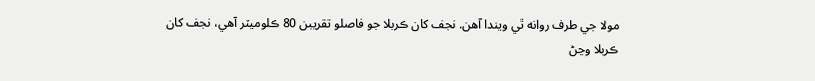مولا جي طرف روانه ٿي ويندا آهن. نجف کان ڪربلا جو فاصلو تقريبن 80 ڪلوميٽر آهي، نجف کان ڪربلا وڃڻ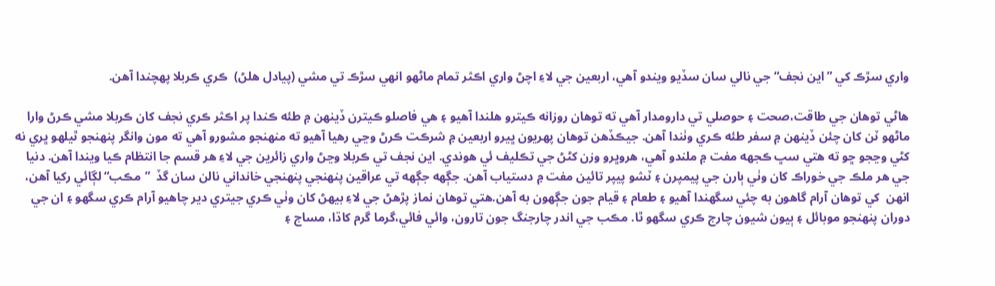واري سڙڪ کي ”اين نجف“ جي نالي سان سڏيو ويندو آهي، اربعين جي لاءِ اچڻ واري اڪثر تمام ماڻهو انهي سڙڪ تي مشي (پيادل هلڻ)  ڪري ڪربلا پهچندا آهن.

هاڻي توهان جي طاقت،صحت ۽ حوصلي تي دارومدار آهي ته توهان روزانه ڪيترو هلندا آهيو ۽ هي فاصلو ڪيترن ڏينهن ۾ طئه ڪندا پر اڪثر ڪري نجف کان ڪربلا مشي ڪرڻ وارا ماڻهو ٽن کان چئن ڏينهن ۾ سفر طئه ڪري وٺندا آهن. جيڪڏهن توهان پهريون ڀيرو اربعين ۾ شرڪت ڪرڻ وڃي رهيا آهيو ته منهنجو مشورو آهي ته مون وانگر پنهنجو ٿيلهو ڀري نه کڻي وڃجو ڇو ته هتي سڀ ڪجهه مفت ۾ ملندو آهي، هروڀرو وزن کڻڻ جي تڪليف ئي هوندي. اين نجف تي ڪربلا وڃڻ واري زائرين جي لاءِ هر قسم جا انتظام ڪيا ويندا آهن. دنيا جي هر ملڪ جي خوراڪ کان وٺي ٻارن جي پيمپرن ۽ ٽشو پيپر تائين مفت ۾ دستياب آهن. جڳهه جڳهه تي عراقين پنهنجي پنهنجي خانداني نالن سان گڏ  ”مڪب“ لڳائي رکيا آهن، انهن  کي توهان آرام گاهون به چئي سگهندا آهيو ۽ طعام ۽ قيام جون جڳهون به آهن.هتي توهان نماز پڙهڻ جي لاءِ بيهڻ کان وٺي ڪري جيتري دير چاهيو آرام ڪري سگهو ۽ ان جي دوران پنهنجو موبائل ۽ ٻيون شيون چارج ڪري سگهو ٿا. مڪب جي اندر چارجنگ جون تارون، وائي فائي،گرما گرم کاڌا، مساج ۽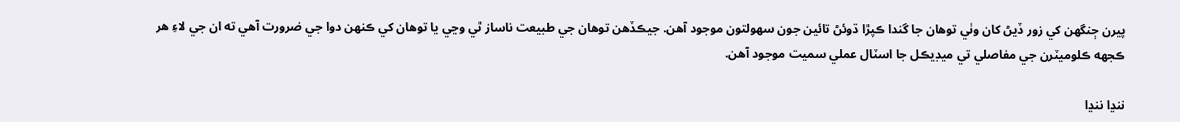پيرن ڄنگهن کي زور ڏيڻ کان وٺي توهان جا گندا ڪپڙا ڌوئڻ تائين جون سهولتون موجود آهن. جيڪڏهن توهان جي طبيعت ناساز ٿي وڃي يا توهان کي ڪنهن دوا جي ضرورت آهي ته ان جي لاءِ هر ڪجهه ڪلوميٽرن جي مفاصلي تي ميڊيڪل جا اسٽال عملي سميت موجود آهن.

ننڍا ننڍا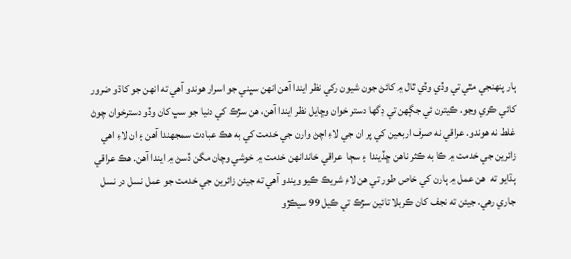ٻار پنهنجي مٿي تي وڏي وڏي ٿال ۾ کائڻ جون شيون رکي نظر ايندا آهن انهن سڀني جو اسرار هوندو آهي ته انهن جو کاڌو ضرور کائي ڪري وڃو. ڪيترن ئي جڳهن تي ڊگها دستر خوان وڇايل نظر ايندا آهن، هن سڙڪ کي دنيا جو سڀ کان وڏو دسترخوان چوڻ غلط نه هوندو. عراقي نه صرف اربعين کي پر ان جي لاءِ اچڻ وارن جي خدمت کي به هڪ عبادت سمجهندا آهن ۽ ان لاءِ اهي زائرين جي خدمت ۾ ڪا به ڪثر ناهن ڇڏيندا ۽ سڄا  عراقي خاندانهن خدمت ۾ خوشي وچان مگن ڏسڻ ۾ ايندا آهن. هڪ عراقي ٻڌايو ته  هن عمل ۾ ٻارن کي خاص طور تي هن لاءِ شريڪ ڪيو ويندو آهي ته جيئن زائرين جي خدمت جو عمل نسل در نسل جاري رهي. جيئن ته نجف کان ڪربلا تائين سڙڪ تي ڪيل 99 سيڪڙو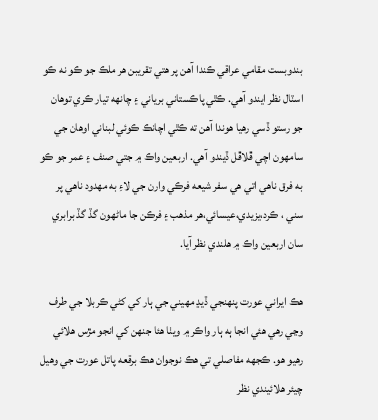بندوبست مقامي عراقي ڪندا آهن پر هتي تقريبن هر ملڪ جو ڪو نه ڪو اسٽال نظر ايندو آهي. ڪٿي پاڪستاني برياني ۽ چانهه تيار ڪري توهان جو رستو ڏسي رهيا هوندا آهن ته ڪٿي اچانڪ ڪوئي لبناني اوهان جي سامهون اچي ڦلاڦل ڏيندو آهي. اربعين واڪ ۾ جتي صنف ۽ عمر جو ڪو به فرق ناهي اتي هي سفر شيعه فرڪي وارن جي لاءِ به مهدود ناهي پر سني ، ڪرد،يزيدي،عيسائي،هر مذهب ۽ فرڪن جا ماڻهون گڏ گڏ برابري سان اربعين واڪ ۾ هلندي نظر آيا.

هڪ ايراني عورت پنهنجي ڏيڍ مهيني جي ٻار کي کڻي ڪربلا جي طرف وڃي رهي هئي انجا ٻه ٻار واڪر ۾ ويٺا هئا جنهن کي انجو مڙس هلائي رهيو هو. ڪجهه مفاصلي تي هڪ نوجوان هڪ برقعه پاتل عورت جي وهيل چيئر هلائيندي نظر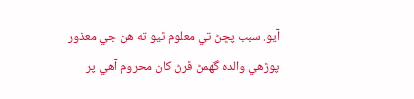آيو. سبب پڇڻ تي معلوم ٿيو ته هن جي معذور پوڙهي والده گهمڻ ڦرڻ کان محروم آهي پر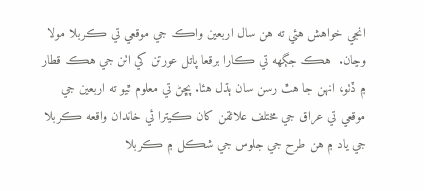انجي خواهش هئي ته هن سال اربعين واڪ جي موقعي تي ڪربلا مولا وڃان.  هڪ جڳهه تي ڪارا برقعا پاتل عورتن کي اٺن جي هڪ قطار ۾ ڏٺو، انهن جا هٿ رسن سان ٻڌل هئا. پڇڻ تي معلوم ٿيو ته اربعين جي موقعي تي عراق جي مختلف علائقن کان ڪيترا ئي خاندان واقعه ڪربلا جي ياد ۾ هن طرح جي جلوس جي شڪل ۾ ڪربلا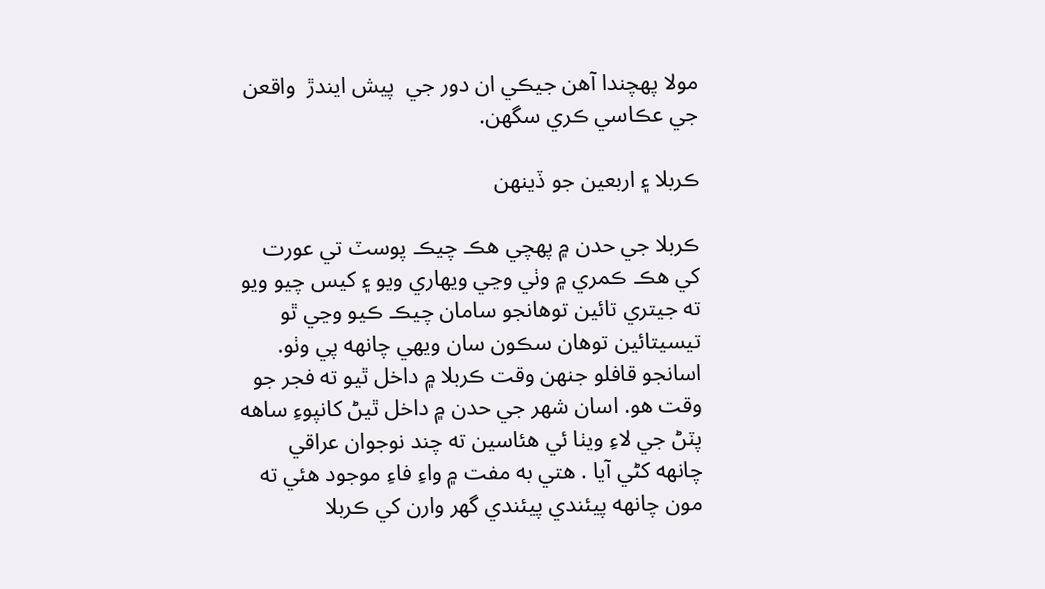مولا پهچندا آهن جيڪي ان دور جي  پيش ايندڙ  واقعن جي عڪاسي ڪري سگهن.

ڪربلا ۽ اربعين جو ڏينهن

ڪربلا جي حدن ۾ پهچي هڪ چيڪ پوسٽ تي عورت کي هڪ ڪمري ۾ وٺي وڃي ويهاري ويو ۽ کيس چيو ويو ته جيتري تائين توهانجو سامان چيڪ ڪيو وڃي ٿو تيسيتائين توهان سڪون سان ويهي چانهه پي وٺو. اسانجو قافلو جنهن وقت ڪربلا ۾ داخل ٿيو ته فجر جو وقت هو. اسان شهر جي حدن ۾ داخل ٿيڻ کانپوءِ ساهه پٽڻ جي لاءِ ويٺا ئي هئاسين ته چند نوجوان عراقي چانهه کڻي آيا . هتي به مفت ۾ واءِ فاءِ موجود هئي ته مون چانهه پيئندي پيئندي گهر وارن کي ڪربلا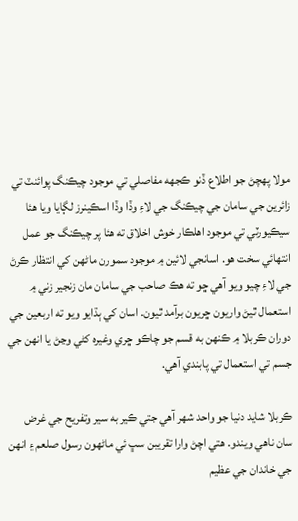مولا پهچڻ جو اطلاع ڏنو ڪجهه مفاصلي تي موجود چيڪنگ پوائنٽ تي زائرين جي سامان جي چيڪنگ جي لاءِ وڏا وڏا اسڪينرز لڳايا ويا هئا سيڪيورٽي تي موجود اهلڪار خوش اخلاق ته هئا پر چيڪنگ جو عمل انتهائي سخت هو. اسانجي لائين ۾ موجود سمورن ماڻهن کي انتظار ڪرڻ جي لاءِ چيو ويو آهي ڇو ته هڪ صاحب جي سامان مان زنجير زني ۾ استعمال ٿيڻ واريون ڇريون برآمد ٿيون. اسان کي ٻڌايو ويو ته اربعين جي دوران ڪربلا ۾ ڪنهن به قسم جو چاڪو ڇري وغيره کڻي وڃڻ يا انهن جي جسم تي استعمال تي پابندي آهي.

ڪربلا شايد دنيا جو واحد شهر آهي جتي ڪير به سير وتفريح جي غرض سان ناهي ويندو. هتي اچڻ وارا تقريبن سڀ ئي ماڻهون رسول صلعم ۽ انهن جي خاندان جي عظيم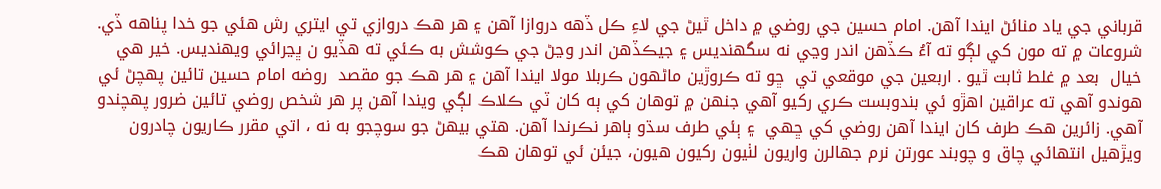قرباني جي ياد منائڻ ايندا آهن. امام حسين جي روضي ۾ داخل ٿيڻ جي لاءِ ڪل ڏهه دروازا آهن ۽ هر هڪ دروازي تي ايتري رش هئي جو خدا پناهه ڏي. شروعات ۾ ته مون کي لڳو ته آءُ ڪڏهن اندر وڃي نه سگهنديس ۽ جيڪڏهن اندر وڃڻ جي ڪوشش به ڪئي ته هڏيو ن ڀڃرائي ويهنديس. خير هي خيال  بعد ۾ غلط ثابت ٿيو . اربعين جي موقعي تي  ڇو ته ڪروڙين ماڻهون ڪربلا مولا ايندا آهن ۽ هر هڪ جو مقصد  روضه امام حسين تائين پهچڻ ئي هوندو آهي ته عراقين اهڙو ئي بندوبست ڪري رکيو آهي جنهن ۾ توهان کي ٻه کان ٽي ڪلاڪ لڳي ويندا آهن پر هر شخص روضي تائين ضرور پهچندو آهي. زائرين هڪ طرف کان ايندا آهن روضي کي ڇهي  ۽ ٻئي طرف سڌو ٻاهر نڪرندا آهن. هتي بيهڻ جو سوچجو به نه ، اتي مقرر ڪاريون چادرون ويڙهيل انتهائي چاق و چوبند عورتن نرم جهالرن واريون لٺيون رکيون هيون، جيئن ئي توهان هڪ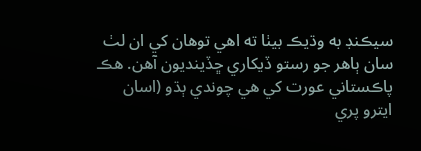سيڪنڊ به وڌيڪ بيٺا ته اهي توهان کي ان لٺ سان ٻاهر جو رستو ڏيکاري ڇڏينديون آهن. هڪ پاڪستاني عورت کي هي چوندي ٻڌو (اسان ايترو پري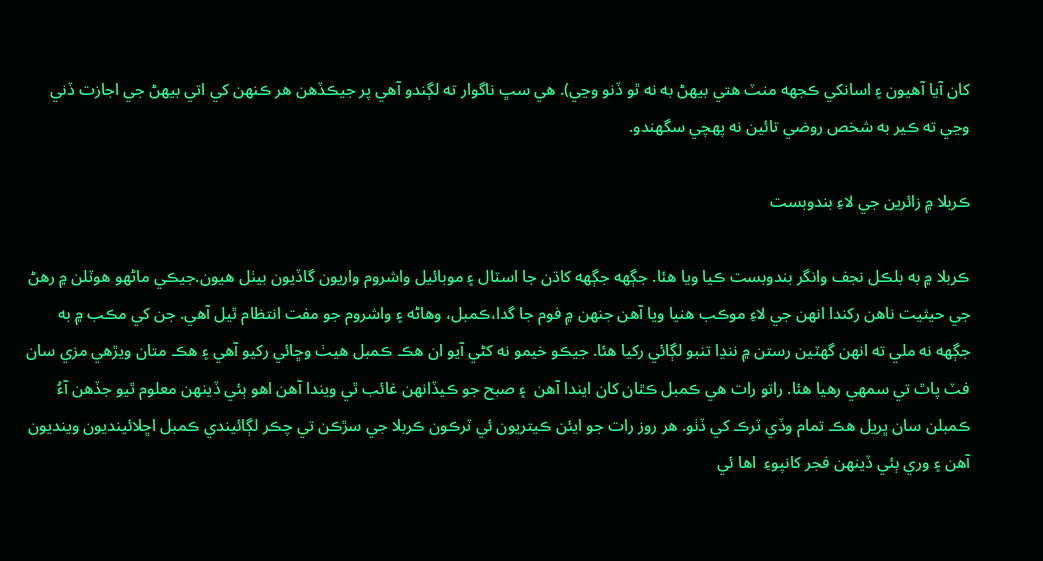کان آيا آهيون ۽ اسانکي ڪجهه منٽ هتي بيهڻ به نه ٿو ڏنو وڃي). هي سڀ ناگوار ته لڳندو آهي پر جيڪڏهن هر ڪنهن کي اتي بيهڻ جي اجازت ڏني وڃي ته ڪير به شخص روضي تائين نه پهچي سگهندو.

ڪربلا ۾ زائرين جي لاءِ بندوبست

ڪربلا ۾ به بلڪل نجف وانگر بندوبست ڪيا ويا هئا. جڳهه جڳهه کاڌن جا اسٽال ۽ موبائيل واشروم واريون گاڏيون بيٺل هيون.جيڪي ماڻهو هوٽلن ۾ رهڻ جي حيثيت ناهن رکندا انهن جي لاءِ موڪب هنيا ويا آهن جنهن ۾ فوم جا گدا،ڪمبل، وهاڻه ۽ واشروم جو مفت انتظام ٿيل آهي. جن کي مڪب ۾ به جڳهه نه ملي ته انهن گهٽين رستن ۾ ننڍا تنبو لڳائي رکيا هئا. جيڪو خيمو نه کڻي آيو ان هڪ ڪمبل هيٺ وڇائي رکيو آهي ۽ هڪ متان ويڙهي مزي سان فٽ پاٿ تي سمهي رهيا هئا. راتو رات هي ڪمبل ڪٿان کان ايندا آهن  ۽ صبح جو ڪيڏانهن غائب ٿي ويندا آهن اهو ٻئي ڏينهن معلوم ٿيو جڏهن آءُ ڪمبلن سان ڀريل هڪ تمام وڏي ٽرڪ کي ڏٺو. هر روز رات جو ايئن ڪيتريون ئي ٽرڪون ڪربلا جي سڙڪن تي چڪر لڳائيندي ڪمبل اڇلائينديون وينديون آهن ۽ وري ٻئي ڏينهن فجر کانپوءِ  اها ئي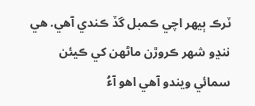ٽرڪ ٻيهر اچي ڪمبل گڏ ڪندي آهي. هي ننڍو شهر ڪروڙن ماڻهن کي ڪيئن سمائي ويندو آهي اهو آءُ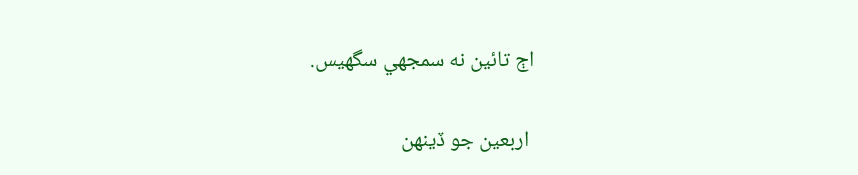اڄ تائين نه سمجهي سگهيس.

 اربعين جو ڏينهن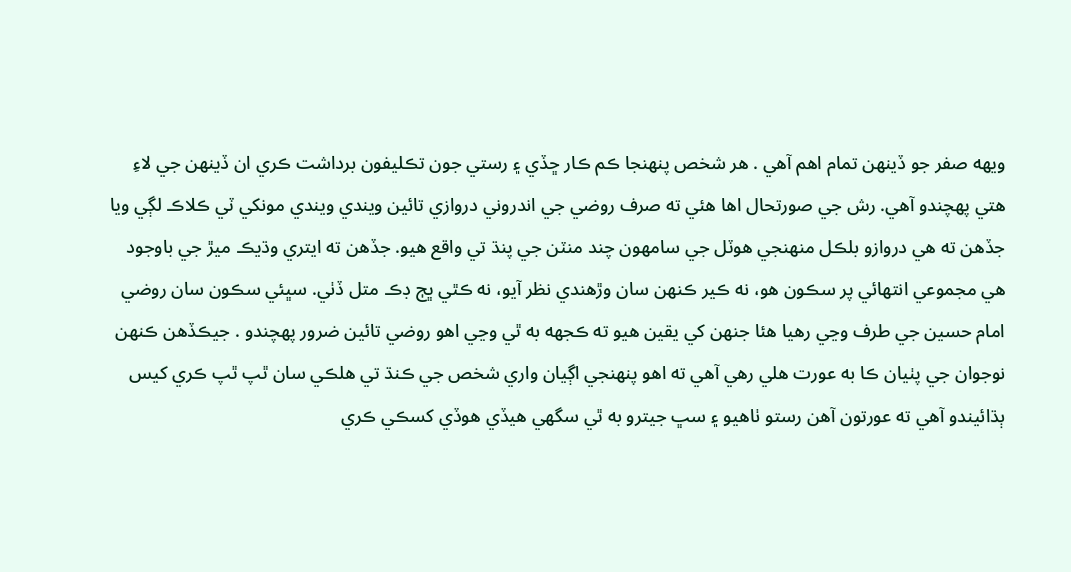ويهه صفر جو ڏينهن تمام اهم آهي . هر شخص پنهنجا ڪم ڪار ڇڏي ۽ رستي جون تڪليفون برداشت ڪري ان ڏينهن جي لاءِ هتي پهچندو آهي. رش جي صورتحال اها هئي ته صرف روضي جي اندروني دروازي تائين ويندي ويندي مونکي ٽي ڪلاڪ لڳي ويا جڏهن ته هي دروازو بلڪل منهنجي هوٽل جي سامهون چند منٽن جي پنڌ تي واقع هيو. جڏهن ته ايتري وڌيڪ ميڙ جي باوجود هي مجموعي انتهائي پر سڪون هو، نه ڪير ڪنهن سان وڙهندي نظر آيو، نه ڪٿي ڀڄ ڊڪ متل ڏٺي. سڀئي سڪون سان روضي امام حسين جي طرف وڃي رهيا هئا جنهن کي يقين هيو ته ڪجهه به ٿي وڃي اهو روضي تائين ضرور پهچندو . جيڪڏهن ڪنهن نوجوان جي پٺيان ڪا به عورت هلي رهي آهي ته اهو پنهنجي اڳيان واري شخص جي ڪنڌ تي هلڪي سان ٿپ ٿپ ڪري کيس ٻڌائيندو آهي ته عورتون آهن رستو ٺاهيو ۽ سڀ جيترو به ٿي سگهي هيڏي هوڏي کسڪي ڪري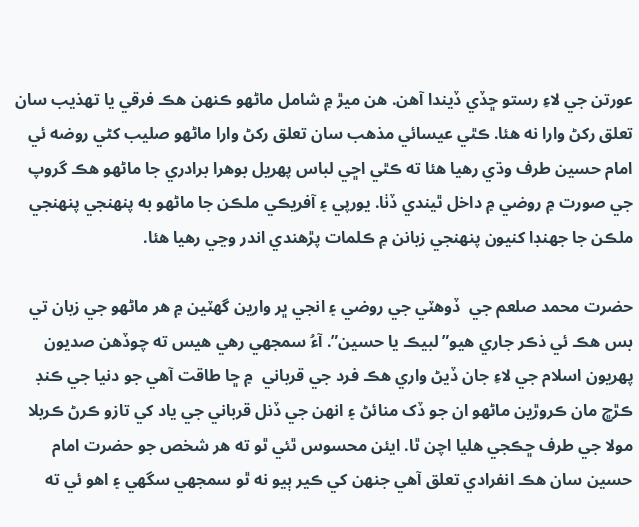عورتن جي لاءِ رستو ڇڏي ڏيندا آهن. هن ميڙ ۾ شامل ماڻهو ڪنهن هڪ فرقي يا تهذيب سان تعلق رکڻ وارا نه هئا. ڪٿي عيسائي مذهب سان تعلق رکڻ وارا ماڻهو صليب کڻي روضه ئي امام حسين طرف وڌي رهيا هئا ته ڪٿي اڇي لباس پهريل بوهرا برادري جا ماڻهو هڪ گروپ جي صورت ۾ روضي ۾ داخل ٿيندي ڏٺا. يورپي ۽ آفريڪي ملڪن جا ماڻهو به پنهنجي پنهنجي ملڪن جا جهنڊا کنيون پنهنجي زبانن ۾ ڪلمات پڙهندي اندر وڃي رهيا هئا.

حضرت محمد صلعم جي  ڏوهٽي جي روضي ۽ انجي ڀر وارين گهٽين ۾ هر ماڻهو جي زبان تي بس هڪ ئي ذڪر جاري هيو”لبيڪ يا حسين”. آءُ سمجهي رهي هيس ته چوڏهن صديون پهريون اسلام جي لاءِ جان ڏيڻ واري هڪ فرد جي قرباني  ۾ ڇا طاقت آهي جو دنيا جي ڪنڊ ڪڙڇ مان ڪروڙين ماڻهو ان جو ڏک منائڻ ۽ انهن جي ڏنل قرباني جي ياد کي تازو ڪرڻ ڪربلا مولا جي طرف ڇڪجي هليا اچن ٿا. ايئن محسوس ٿئي ٿو ته هر شخص جو حضرت امام حسين سان هڪ انفرادي تعلق آهي جنهن کي ڪير ٻيو نه ٿو سمجهي سگهي ۽ اهو ئي ته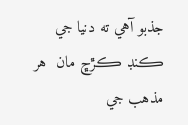جذبو آهي ته دنيا جي ڪنڊ ڪڙڇ مان  هر مذهب جي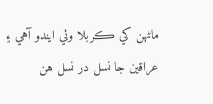ماڻهن کي ڪربلا وٺي ايندو آهي ۽ عراقين جا نسل در نسل هن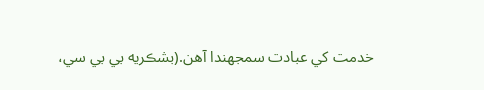خدمت کي عبادت سمجهندا آهن.(بشڪريه بي بي سي،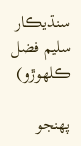سنڌيڪار سليم فضل ڪلهوڙو)

پهنجو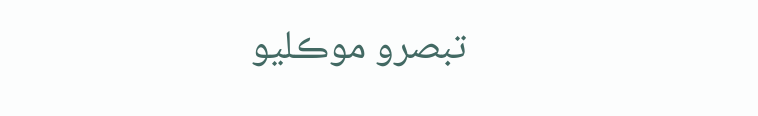تبصرو موڪليو